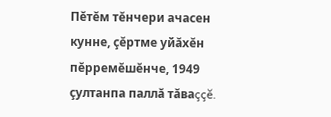Пĕтĕм тĕнчери ачасен кунне, çĕртме уйăхĕн пĕрремĕшĕнче, 1949 çултанпа паллă тăваççĕ.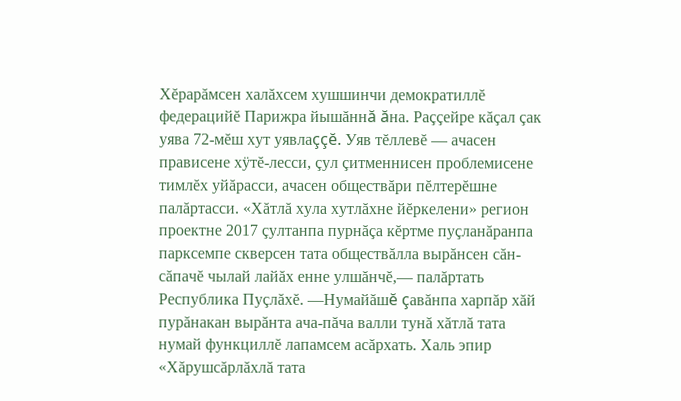Хĕрарăмсен халăхсем хушшинчи демократиллĕ федерацийĕ Парижра йышăннă ăна. Раççейре кăçал çак уява 72-мĕш хут уявлаççĕ. Уяв тĕллевĕ — ачасен прависене хÿтĕ-лесси, çул çитменнисен проблемисене тимлĕх уйăрасси, ачасен обществăри пĕлтерĕшне палăртасси. «Хăтлă хула хутлăхне йĕркелени» регион проектне 2017 çултанпа пурнăçа кĕртме пуçланăранпа парксемпе скверсен тата обществăлла вырăнсен сăн-сăпачĕ чылай лайăх енне улшăнчĕ,— палăртать Республика Пуçлăхĕ. —Нумайăшĕ çавăнпа харпăр хăй пурăнакан вырăнта ача-пăча валли тунă хăтлă тата нумай функциллĕ лапамсем асăрхать. Халь эпир «Хăрушсăрлăхлă тата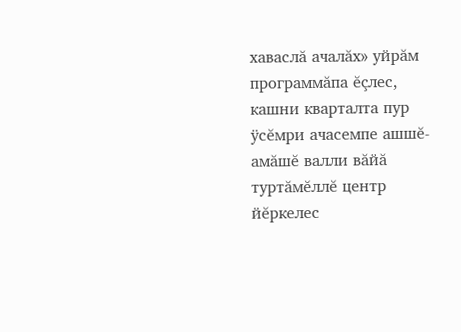хаваслă ачалăх» уйрăм программăпа ĕçлес, кашни кварталта пур ÿсĕмри ачасемпе ашшĕ-амăшĕ валли вăйă туртăмĕллĕ центр йĕркелес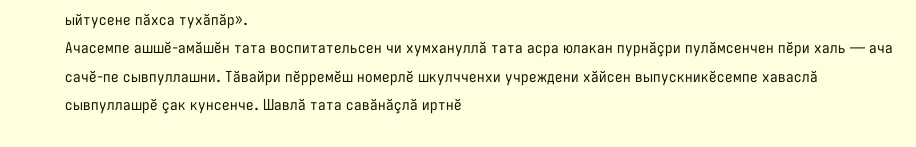ыйтусене пăхса тухăпăр».
Ачасемпе ашшĕ-амăшĕн тата воспитательсен чи хумхануллă тата асра юлакан пурнăçри пулăмсенчен пĕри халь — ача сачĕ-пе сывпуллашни. Тăвайри пĕрремĕш номерлĕ шкулчченхи учреждени хăйсен выпускникĕсемпе хаваслă сывпуллашрĕ çак кунсенче. Шавлă тата савăнăçлă иртнĕ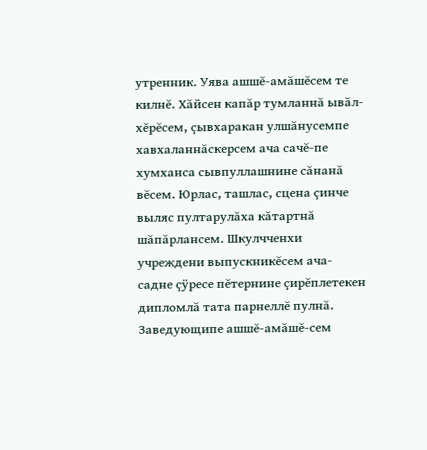утренник. Уява ашшĕ-амăшĕсем те килнĕ. Хăйсен капăр тумланнă ывăл-хĕрĕсем, çывхаракан улшăнусемпе хавхаланнăскерсем ача сачĕ-пе хумханса сывпуллашнине сăнанă вĕсем. Юрлас, ташлас, сцена çинче выляс пултарулăха кăтартнă шăпăрлансем. Шкулчченхи учреждени выпускникĕсем ача-садне çÿресе пĕтернине çирĕплетекен дипломлă тата парнеллĕ пулнă. Заведующипе ашшĕ-амăшĕ-сем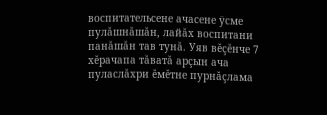воспитательсене ачасене ÿсме пулăшнăшăн, лайăх воспитани панăшăн тав тунă. Уяв вĕçĕнче 7 хĕрачапа тăватă арçын ача пуласлăхри ĕмĕтне пурнăçлама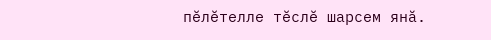пĕлĕтелле тĕслĕ шарсем янă.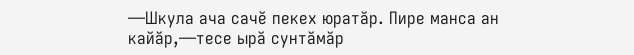—Шкула ача сачĕ пекех юратăр. Пире манса ан кайăр,—тесе ырă сунтăмăр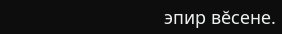эпир вĕсене.